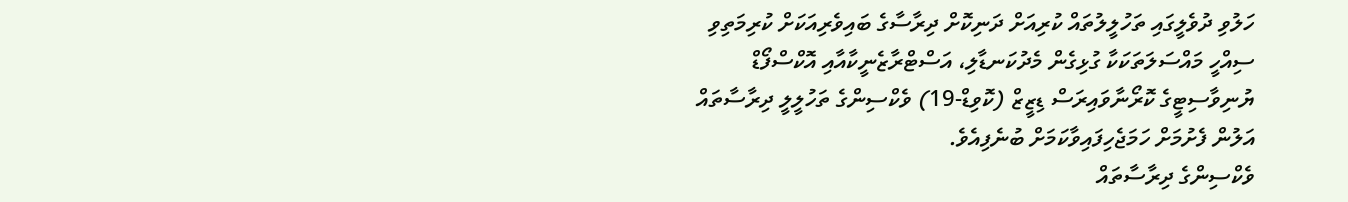ހަލުވި ދުވެލީގައި ތަހުލީލުތައް ކުރިއަށް ދަނިކޮށް ދިރާސާގެ ބައިވެރިއަކަށް ކުރިމަތިވި ސިއްހީ މައްސަލަތަކަކާ ގުޅިގެން މެދުކަނޑާލި، އަސްޓްރާޒެނީކާއާއި އޮކްސްފޯޑް ޔުނިވާސިޓީގެ ކޮރޯނާވައިރަސް ޑިޒީޒް (ކޮވިޑް-19) ވެކްސިންގެ ތަހުލީލީ ދިރާސާތައް އަލުން ފެށުމަށް ހަމަޖެހިފައިވާކަމަށް ބުނެފިއެވެ.
ވެކްސިންގެ ދިރާސާތައް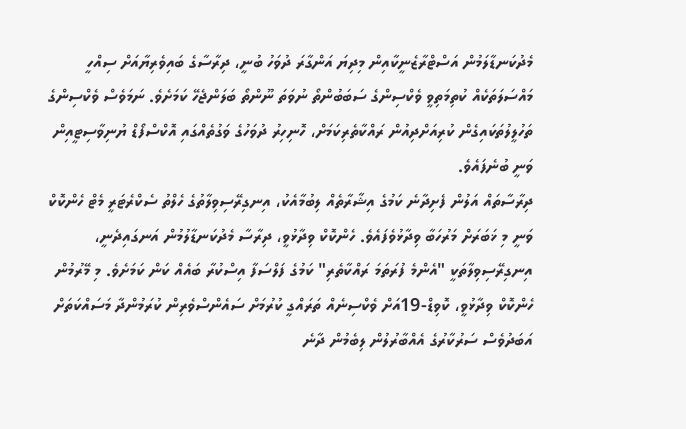މެދުކަނޑާލަމުން އަސްޓްރާޒެނީކާއިން މިދިޔަ އަންގާރަ ދުވަހު ބުނީ، ދިރާސާގެ ބައިވެރިޔާއަށް ސިއްހީ މައްސަލަތަކެއް ކުތިމަތިވީ ވެކްސިންގެ ސަބަބުންތޯ ނުވަތަ ނޫންތޯ ބަލަންޖެހޭ ކަމަށެވެ. ނަމަވެސް ވެކްސިންގެ ތަހުލީލުތަކައިގެން ކުރިއަށްދިއުން ރައްކާތެރިކަމަށް، ހޮނިހިރު ދުވަހުގެ ވަގުތެއްގައި އޮކްސްފޯޑް ޔުނިވާސިޓީއިން ވަނީ ބުނެފައެވެ.
ދިރާސާތައް އަލުން ފެށިދާނެ ކަމުގެ އިޝާރާތެއް ލިބުމާއެކު، އިނގިރޭސިވިލާތުގެ ހެލްތު ސެކްރެޓަރީ މެޓް ހެންކޮކް ވަނީ މި ޚަބަރަށް މަރުހަބާ ވިދާޅުވެފައެވެ. ހެންކޮކް ވިދާޅުވީ، ދިރާސާ މެދުކަނޑާލުމުން އަނގައިދެނީ، އިނގިރޭސިވިލާތަކީ "އެންމެ ފުރަތަމަ ރައްކާތެރި" ކަމުގެ ފަލްސަފާ އިސްކުރާ ބައެއް ކަން ކަމަށެވެ. މި މޭރުމުން ހެންކޮކް ވިދާޅުވީ، ކޮވިޑް-19އަށް ވެކްސިނެއް ތަރައްގީ ކުރުމަށް ސައެންސްވެރިން ކުރަމުންދާ މަސައްކަތަށް އަބަދުވެސް ސަރުކާރުގެ އެއްބާރުލުން ލިބެމުން ދާނެ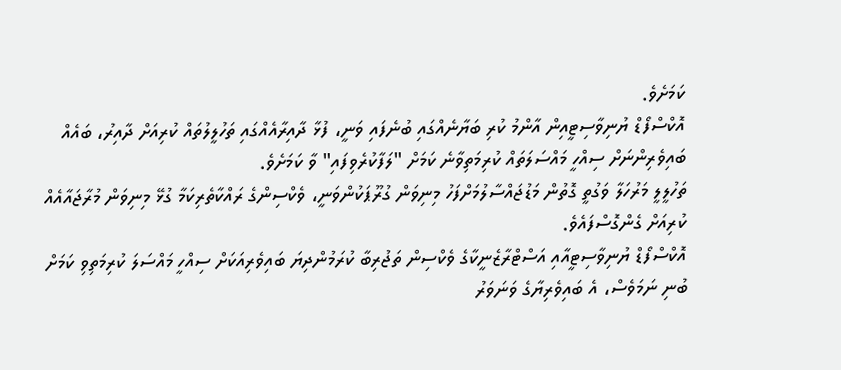ކަމަށެވެ.
އޮކްސްފޯޑް ޔުނިވާސިޓީއިން އާންމު ކުރި ބަޔާނެއްގައި ބުނެފައި ވަނީ، ފުޅާ ދާއިރާއެއްގައި ތަހުލީލުތައް ކުރިއަށް ދާއިރު، ބައެއް ބައިވެރިންނަށް ސިއްހީ މައްސަލަތައް ކުރިމަތިވާނެ ކަމަށް "ލަފާކުރެވިފައި" ވާ ކަމަށެވެ.
ތަހުލީލީ މަރުހަލާ ވަގުތީ ގޮތުން މަޑުޖައްސާލުމަށްފަހު މިނިވަން ގުރޫޕަކުންވަނީ، ވެކްސިންގެ ރައްކާތެރިކަމާ ގުޅޭ މިނިވަން މުރާޖައާއެއް ކުރިއަށް ގެންގޮސްފައެވެ.
އޮކްސްފޯޑް ޔުނިވާސިޓީއާއި އަސްޓްރާޒެނީކާގެ ވެކްސިން ތަޖުރިބާ ކުރަމުންދިޔަ ބައިވެރިއަކަށް ސިއްހީ މައްސަލަ ކުރިމަތިވި ކަމަށް ބުނި ނަމަވެސް، އެ ބައިވެރިޔާގެ ވަނަވަރު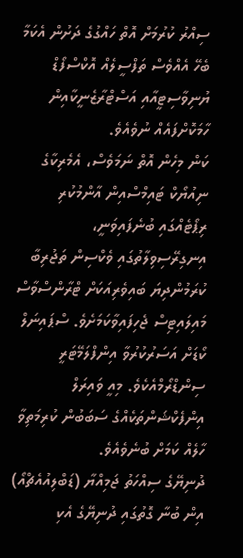ސިއްރު ކުރުމަށް އޮތް ހައްގުގެ ދަށުން އެކަމާ ބެހޭ އެއްވެސް ތަފްސީލެއް އޮކްސްފޯޑް ޔުނިވާސިޓީއާއި އަސްޓްރާޒެނީކާއިން ހާމަކޮށްފައެއް ނުވެއެވެ.
ކަން މިހެން އޮތް ނަމަވެސް، އެމެރިކާގެ ނިއުޔޯކް ޓައިމްސްއިން އާންމުކުރި ރިޕޯޓެއްގައި ބުނެފައިވަނީ، އިނގިރޭސިވިލާތުގައި ވެކްސިން ތަޖުރިބާ ކުރަމުންދިޔަ ބައިވެރިއަކަށް ޓްރާންސްވާސް މައިލައިޓިސް ޖެހިފައިވާކަމަށެވެ. ސްޕައިނަލް ކޯޑަށް އަސަރުކުރުވާ އިންފްލަމޭޓަރީ ސިންޑްރޯމްއެކެވެ. މިއީ ވައިރަލް އިންފެކްޝަންތަކެއްގެ ސަބަބުން ކުރިމަތިވާ ހާލެއް ކަމަށް ބުނެވެއެވެ.
ދުނިޔޭގެ ސިއްހަތު ޖަމިއްޔާ (ޑަބްލިއުއެޗްއޯ) އިން ބުނާ ގޮތުގައި ދުނިޔޭގެ އެކި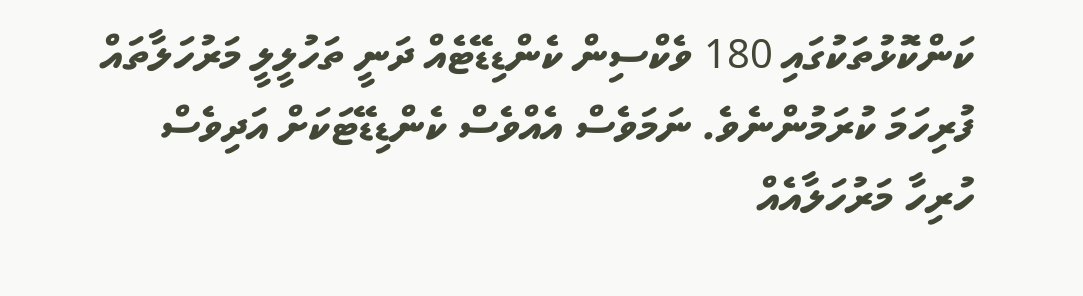ކަންކޮޅުތަކުގައި 180 ވެކްސިން ކެންޑިޑޭޓެއް ދަނީ ތަހުލީލީ މަރުހަލާތައް ފުރިހަމަ ކުރަމުންނެވެ. ނަމަވެސް އެއްވެސް ކެންޑިޑޭޓަކަށް އަދިވެސް ހުރިހާ މަރުހަލާއެއް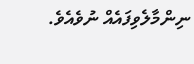ނިންމާލެވިފައެއް ނުވެއެވެ.